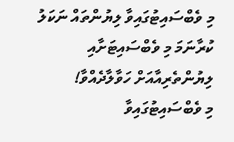މި ވެބްސައިޓުގައިވާ ލިޔުންތައް ނަކަލު ކުރާނަމަ މި ވެބްސައިޓަށާއި ލިޔުންތެރިއާއަށް ހަވާލާދެއްވާ!
މި ވެބްސައިޓުގައިވާ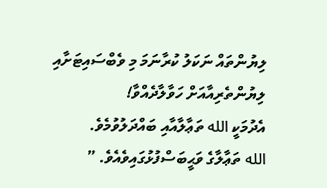ލިޔުންތައް ނަކަލު ކުރާނަމަ މި ވެބްސައިޓަށާއި ލިޔުންތެރިއާއަށް ހަވާލާދެއްވާ!
އެދުމަކީ الله ތަޢާލާއާއި ބައްދަލުވުމެވެ.
الله ތަޢާލާގެ ވަޙީބަސްފުޅުގައިވެއެވެ. ”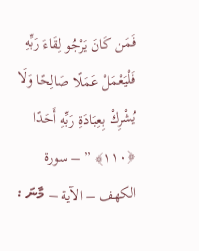فَمَن كَانَ يَرْ‌جُو لِقَاءَ رَ‌بِّهِ فَلْيَعْمَلْ عَمَلًا صَالِحًا وَلَا يُشْرِ‌كْ بِعِبَادَةِ رَ‌بِّهِ أَحَدًا ﴿١١٠﴾ ” – سورة الكهف – الآية – މާނަ :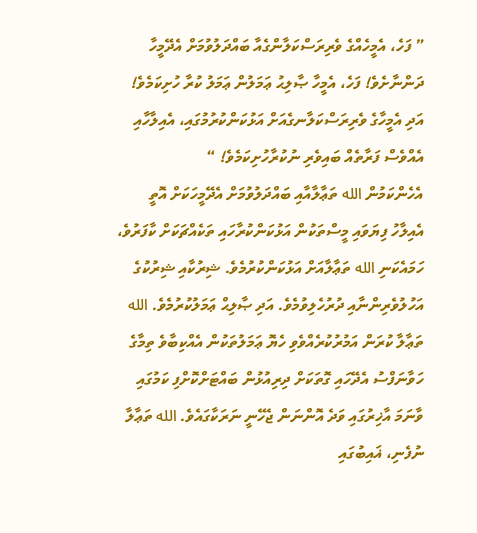” ފަހެ، އެމީހެއްގެ ވެރިރަސްކަލާންގެއާ ބައްދަލުވުމަށް އެދޭމީހާ ދަންނާށެވެ! ފަހެ، އެމީހާ ޞާލިޙު ޢަމަލުން ޢަމަލު ކުރާ ހުށިކަމެވެ! އަދި އެމީހާގެ ވެރިރަސްކަލާނގެއަށް އަޅުކަންކުރުމުގައި، އެއިލާހާއި އެއްވެސް ފަރާތެއް ބައިވެރި ނުކުރާހުށިކަމެވެ! “
އެހެންކަމުން الله ތަޢާލާއާއި ބައްދަލުވުމަށް އެދޭމީހަކަށް އޮތީ އެއިލާހު ފިޔަވައި މީސްތަކުން އަޅުކަންކުރާހައި ތަކެއްޗަކަށް ކާފަރުވެ، ހަމައެކަނި الله ތަޢާލާއަށް އަޅުކަންކުރުމެވެ. ޝިރުކާއި ޝިރުކުގެ އަހުލުވެރިންނާއި ދުރުހެލިވުމެވެ. އަދި ޞާލިޙް ޢަމަލުކުރުމެވެ. الله ތަޢާލާ ކުރަން އަމުރުކުރެއްވެވި ހެޔޮ ޢަމަލުތަކުން އެއްކިބާވެ ތިމާގެ ހަވާނަފްސު އެދޭހައި ގޮތަކަށް ދިރިއުޅުން ބައްޓަށްކޮށްފި ކަމުގައި ވާނަމަ އާޚިރުގައި ވަދެ އޮންނަން ޖެހޭނީ ނަރަކާގައެވެ. الله ތަޢާލާ ނުފެނި، ޣައިބުގައި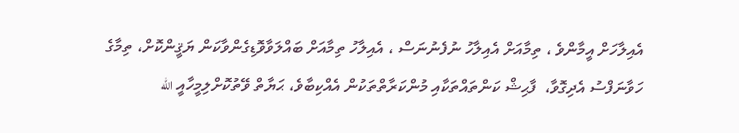އެއިލާހަށް އީމާންވެ ، ތިމާއަށް އެއިލާހު ނުފެނުނަސް ، އެއިލާހު ތިމާއަށް ބައްލަވާވޮޑިގެންވާކަން ޔަޤީންކޮށް، ތިމާގެ ހަވާނަފްސު އެދިގޮވާ،  ފާޙިޝް ކަންތައްތަކާއި މުންކަރާތްތަކުން އެއްކިބާވެ، ޙަޔާތް ވޭތުކޮށްލިމީހާއީ الله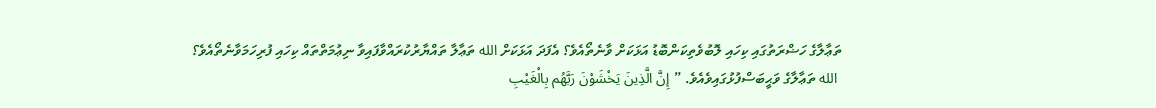ތަޢާލާގެ ހަޟްރަތުގައި ކިހައި ލޮބުވެތިކަންބޮޑު އަޅަކަށް ވާނެތޯއެވެ؟ އެފަދަ އަޅަކަށް الله ތަޢާލާ ތައްޔާރުކުރައްވާފައިވާ ނިޢުމަތްތައް ކިހައި ފުރިހަމަވާނެތޯއެވެ؟
 الله ތަޢާލާގެ ވަޙީބަސްފުޅުގައިވެއެވެ. ” إِنَّ الَّذِينَ يَخْشَوْنَ رَ‌بَّهُم بِالْغَيْبِ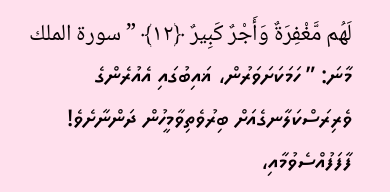لَهُم مَّغْفِرَ‌ةٌ وَأَجْرٌ‌ كَبِيرٌ‌ ﴿١٢﴾ ” سورة الملك މާނަ: ” ހަމަކަށަވަރުން، ޣައިބުގައި އެއުރެންގެ ވެރިރަސްކަލާނގެއަށް ބިރުވެތިވާމީހުން ދަންނާށެވެ! ފާފަފުއްސެވުމާއި،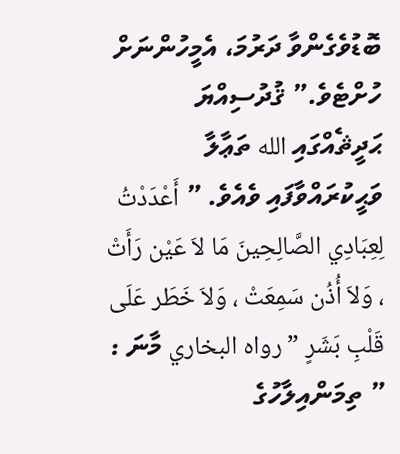ބޮޑުވެގެންވާ ދަރުމަ، އެމީހުންނަށް ހުށްޓެވެ.” ޤުދުސިއްޔަ ޙަދީޘެއްގައި الله ތަޢާލާ ވަޙީކުރައްވާފައި ވެއެވެ. ” أَعْدَدْتُ لِعِبَادِي الصَّالِحِينَ مَا لاَ عَيْن رَأَتْ ، وَلاَ أُذُن سَمِعَتْ ، وَلاَ خَطَر عَلَى قَلْبِ بَشَرٍ ” رواه البخاري މާނަ : ” ތިމަންއިލާހުގެ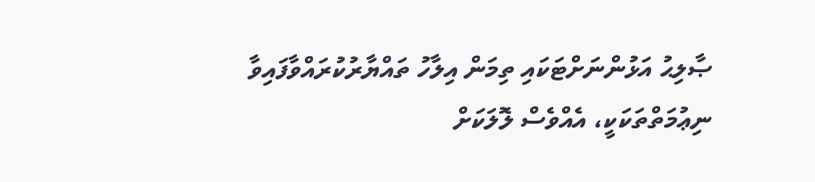ޞާލިޙު އަޅުންނަށްޓަކައި ތިމަން އިލާހު ތައްޔާރުކުރައްވާފައިވާ ނިޢުމަތްތަކަކީ، އެއްވެސް ލޮލަކަށް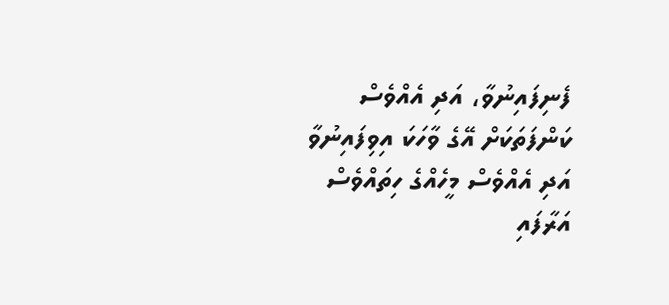ފެނިފައިނުވާ، އަދި އެއްވެސް ކަންފަތަކަށް އޭގެ ވާހަކަ އިވިފައިނުވާ އަދި އެއްވެސް މީހެއްގެ ހިތައްވެސް އަރާފައި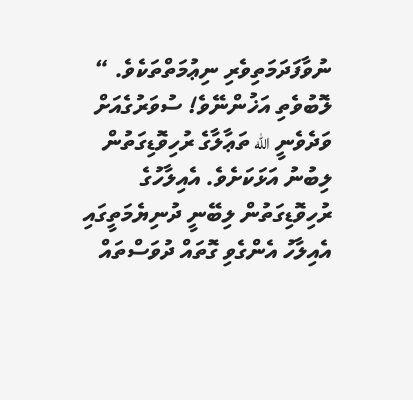ނުވާފަދަމަތިވެރި ނިޢުމަތްތަކެވެ. “
ލޮބުވެތި އަޚުންނޭވެ! ސުވަރުގެއަށް ވަދެވެނީ الله ތަޢާލާގެ ރުހިވޮޑިގަތުން ލިބުނު އަޅަކަށެވެ. އެއިލާހުގެ ރުހިވޮޑިގަތުން ލިބޭނީ ދުނިޔެމަތީގައި އެއިލާހު އެންގެވި ގޮތައް ދުވަސްތައް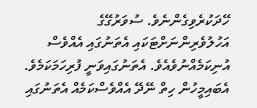ހޭދަކުރެވިގެންނެވެ. ސުވަރުގޭގެ އަހުލުވެރިންނަށްޓަކައި އެތަނުގައި އެއްވެސް އުނިކަމެއްނުވެއެވެ. އެތަނުގައިވަނީ ފުރިހަމަކަމެވެ. އެބައިމީހުން ހިތް ނޭދޭ އެއްވެސްކަމެއް އެތަނުގައި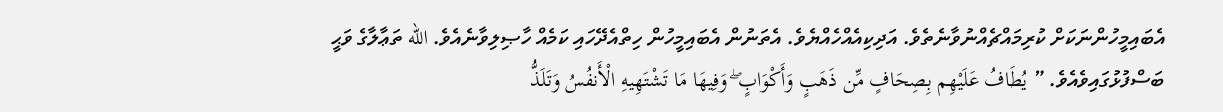އެބައިމީހުންނަކަށް ކުރިމައްޗެއްނުވާނެތެވެ. އަދިކިއެއްހެއްޔެވެ. އެތަނުން އެބައިމީހުން ހިތްއެދޭހައި ކަމެއް ހާޞިލިވާނެއެވެ. الله ތަޢާލާގެ ވަޙީ ބަސްފުޅުގައިވެއެވެ. ” يُطَافُ عَلَيْهِم بِصِحَافٍ مِّن ذَهَبٍ وَأَكْوَابٍ ۖ وَفِيهَا مَا تَشْتَهِيهِ الْأَنفُسُ وَتَلَذُّ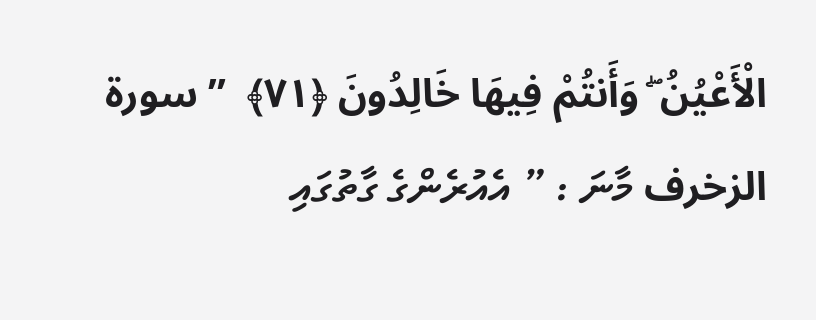الْأَعْيُنُ ۖ وَأَنتُمْ فِيهَا خَالِدُونَ ﴿٧١﴾  ” سورة الزخرف މާނަ : ” އެއުރެންގެ ގާތުގައި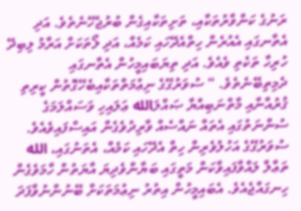ރަނުގެ ކަންވާރުތަކާއި، ތަށިތަކާއިގެން ބުރުޖެހޭނެތެވެ. އަދި އެތާނގައި އެއުރެން ހިތްއެދޭހައި ކަމެއް، އަދި ލޯތަކަށް އަރާމު ލިބިދޭ ހުރިހާ ތަކެތި ވެއެވެ. އަދި ތިޔަބައިމީހުން އެތާނގައި ދެމިތިބޭނެތެވެ. “ ސުވަރުގޭގެ ނިޢުމަތްތަކާއިބެހޭގޮތުން ކީރިތި ޤުރުއާނާއި މާތްނަބިއްޔާ ޞައްލަالله ޢަލައިހި ވަސައްލަމަގެ ސުންނަތުގައި އެތައް ނައްސެއް ވާރިދުވެގެން އައިސްފައިވެއެވެ.
ސުވަރުގޭގެ އަހުލުވެރިން ހިތް އެދޭހައި ކަމެއް، އެތަނުގައި، الله ތަޢާލާ ލައްވާފައިވާކަން މަތީގައި ބަޔާންވެދިޔަ އާޔަތުން ހާމަވެގެން ހިނގައްޖެއެވެ. އެބައިމީހުން އިތުރު ނިޢުމަތަކަށް ބޭނުންނުވާފަދަ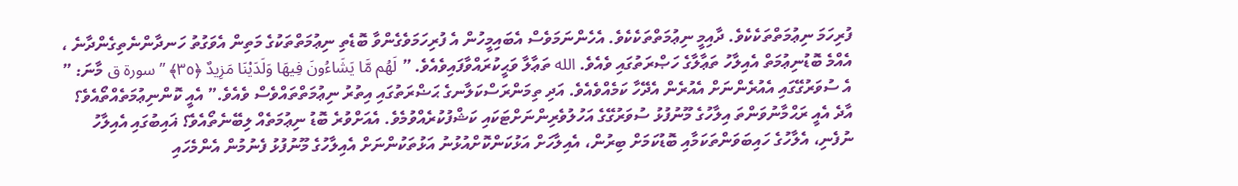ފުރިހަމަ ނިޢުމަތްތަކެކެވެ. ދާއިމީ ނިޢުމަތްތަކެކެވެ. އެހެންނަމަވެސް އެބައިމީހުން އެ ފުރިހަމަވެގެންވާ ބޮޑެތި ނިޢުމަތްތަކުގެ މަތިން އެވަގުތު ހަނދާންނެތިގެންދާނެ ، އެއްމެ ބޮޑުނިޢުމަތް އެއިލާހު ތަޢާލާގެ ހަޞްރަތުގައި ވެއެވެ. الله ތަޢާލާ ވަޙީކުރައްވާފައިވެއެވެ. ” لَهُم مَّا يَشَاءُونَ فِيهَا وَلَدَيْنَا مَزِيدٌ ﴿٣٥﴾ ” سورة ق މާނަ: ” އެ ސުވަރުގޭގައި އެއުރެންނަށް އެއުރެން އެދޭހާ ކަމެއްވެއެވެ. އަދި ތިމަންރަސްކަލާނގެ ޙަޟްރަތުގައި އިތުރު ނިޢުމަތްތައްވެސް ވެއެވެ.” އެއީ ކޮންނިޢުމަތެއްތޯއެވެ؟ އާދެ އެއީ ރަޙްމާނުވަންތަ އިލާހުގެ މޫނުފުޅު ސުވަރުގޭގެ އަހުލުވެރިންނަށްޓަކައި ކަޝްފުކުރެއްވުމެވެ. އެއަށްވުރެ ބޮޑު ނިޢުމަތެއް ލިބޭނެތޯއެވެ؟ ޣައިބުގައި އެއިލާހު ނުފެނި، އެލާހުގެ ހައިބަވަންތަކަމާއި ބޮޑުކަމަށް ބިރުން، އެއިލާހަށް އަޅުކަންކޮށްއުޅުނު އަޅުތަކުންނަށް އެއިލާހުގެ މޫނުފުޅު ފެނުމުން އެންމެހައި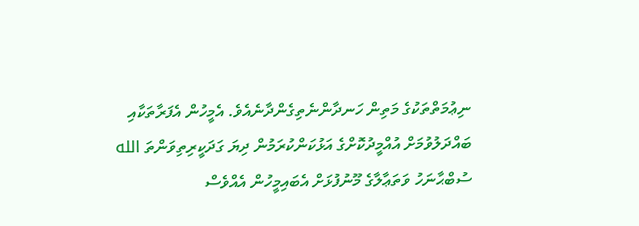ނިޢުމަތްތަކުގެ މަތިން ހަނދާންނެތިގެންދާނެއެވެ. އެމީހުން އެފަރާތަކާއި ބައްދަލުވުމަށް އުއްމީދުކޮށްގެ އަޅުކަންކުރަމުން ދިޔަ ގަދަކީރިތިވަންތަ الله ސުބްޙާނަހު ވަތަޢާލާގެ މޫނުފުޅަށް އެބައިމީހުން އެއްވެސް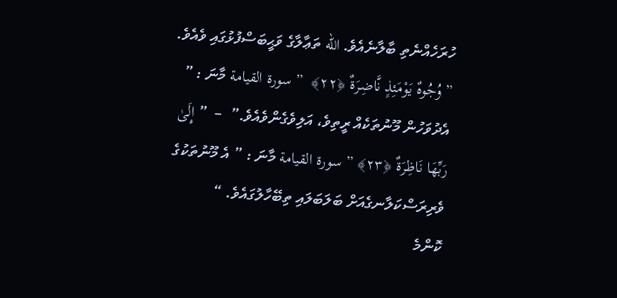ހުރަހެއްނެތި ބާލާނެއެވެ. الله ތަޢާލާގެ ވަޙީބަސްފުޅުގައި ވެއެވެ. ” وُجُوهٌ يَوْمَئِذٍ نَّاضِرَ‌ةٌ ﴿٢٢﴾  ” سورة القيامة މާނަ : ” އެދުވަހުން މޫނުތަކެއް ރީތިވެ، އަލިވެގެންވެއެވެ.”  –  ” إِلَىٰ رَ‌بِّهَا نَاظِرَ‌ةٌ ﴿٢٣﴾ ” سورة القيامة މާނަ : ” އެ މޫނުތަކުގެ ވެރިރަސްކަލާނގެއަށް ބަލަބަލައި ތިބޭހާލުގައެވެ. “
ކޮންމެ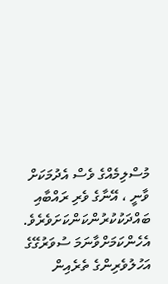މުސްލިމެއްގެ ވެސް އެދުމަކަށް ވާނީ ، އޭނާގެ ވެރި ރައްބާއި ބައްދަކުކުރުންކަންކަށަވެރެވެ. އެހެންކަމަށްވާނަމަ ސުވަރުގޭގެ އަހުލުވެރިންގެ ތެރެއިން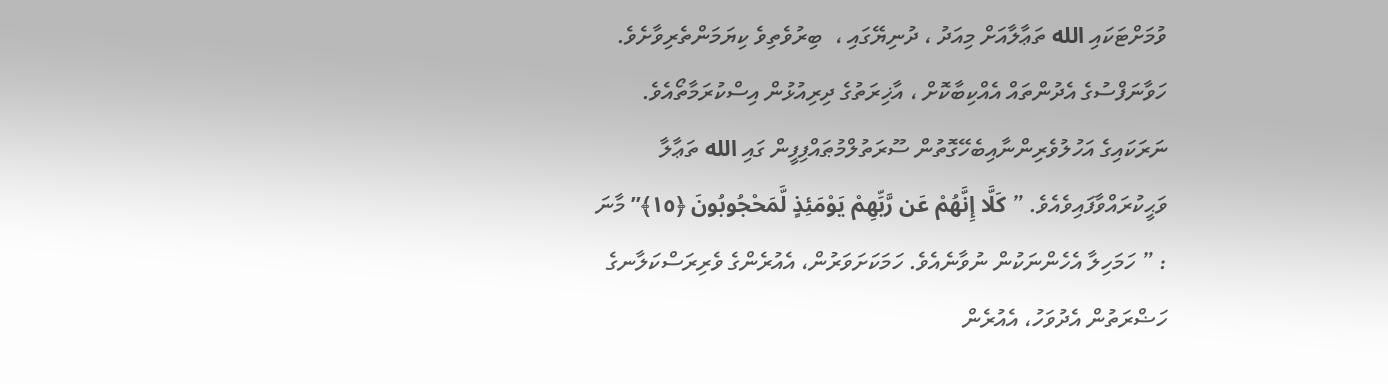ވުމަށްޓަކައި الله ތަޢާލާއަށް މިއަދު ، ދުނިޔޭގައި ،  ބިރުވެތިވެ ކިޔަމަންތެރިވާށެވެ. ހަވާނަފްސުގެ އެދުންތައް އެއްކިބާކޮށް ، އާޚިރަތުގެ ދިރިއުޅުން އިސްކުރަމާތޯއެވެ.
ނަރަކައިގެ އަހުލުވެރިންނާއިބެހޭގޮތުން ސޫރަތުލްމުޠައްފިފީން ގައި الله ތަޢާލާ ވަޙީކުރައްވާފައިވެއެވެ. ” كَلَّا إِنَّهُمْ عَن رَّ‌بِّهِمْ يَوْمَئِذٍ لَّمَحْجُوبُونَ ﴿١٥﴾” މާނަ : ” ހަމަހިލާ އެހެންނަކުން ނުވާނެއެވެ. ހަމަކަށަވަރުން، އެއުރެންގެ ވެރިރަސްކަލާނގެ ހަޟްރަތުން އެދުވަހު، އެއުރެން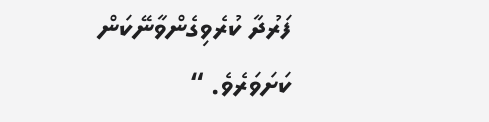ފަރުދާ ކުރެވިގެންވާނޭކަން ކަށަވަރެވެ. “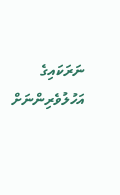ނަރަކައިގެ އަހުލުވެރިންނަށް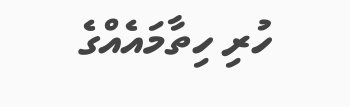ހުރި ހިތާމައެއްގެ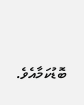ބޮޑުކަމާއެވެ.